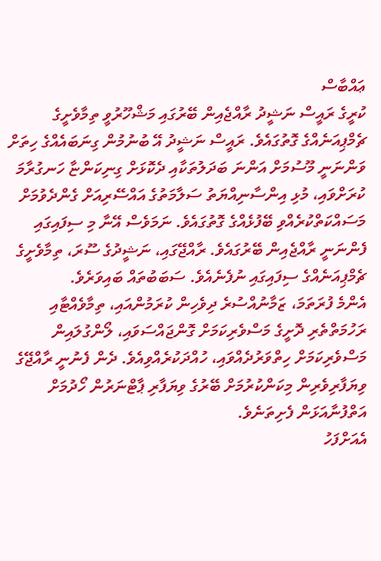ޢައްބާސް
ކުރީގެ ރައީސް ނަޝީދު ރާއްޖެއިން ބޭރުގައި މަޝްހޫރުވީ ތިމާވެށީގެ ޗެމްޕިއަނެއްގެ ގޮތުގައެވެ. ރައީސް ނަޝީދު އޭ ބުނުމުން ގިނަބައެއްގެ ހިތަށް ވަންނަނީ މޫސުމަށް އަންނަ ބަދަލުތަކާއި ދެކޮޅަށް ގިނިކަންޏާ ހަނގުރާމަ ކުރަށްވައި، މުޅި އިންސާނިއްޔަތު ސަލާމަތުގެ އައްސޭރިއަށް ގެންދެވުމަށް މަސައްކަތްކުރެއްވި ބޭފުޅެއްގެ ގޮތުގައެވެ. ނަމަވެސް އޭނާ މި ސިފައިގައި ފެންނަނީ ރާއްޖެއިން ބޭރުގައެވެ. ރާއްޖޭގައި، ނަޝީދުގެ ސޫރަ، ތިމާވެށީގެ ޗެމްޕިއަނެއްގެ ސިފައިގައި ނުފެނެއެވެ. ސަބަބުތައް ބައިވަރެވެ.
އެންމެ ފުރަތަމަ، ޒަމާނުއްސުރެ ދިވެހިން ކުރަމުންއައި، ތިމާވެއްޓާއި ރަހުމަތްތެރި ދޮށީގެ މަސްވެރިކަމަށް ގޮންޖައްސަވައި، ލޯންގުލައިން މަސްވެރިކަމަށް ހިތްވަރުދެއްވައި، ހުއްދަކުރެއްވިއެވެ. ދެން ފެނުނީ ރާއްޖޭގެ ވިޔަފާރިވެރިން މިކަންކުރުމަށް ބޭރުގެ ވިޔަފާރި ޕާޓްނަރުން ހޯދުމަށް އަތްފުނާއަޅަން ފެށިތަނެވެ.
އެއަށްފަހު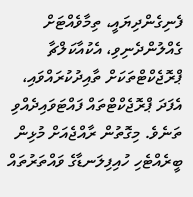ފެނިގެންދިޔައީ، ތިމާވެއްޓަށް ގެއްލުންދެނިވި، އެކުއާކަލްޗާ ޕްރޮޖެކްޓްތަކަށް ތާއިދުކުރައްވައި، އެފަދަ ޕްރޮޖެކްޓްތައް ފައްޓަވައިދެއްވި ތަނެވެ. މިގޮތުން ރާއްޖެއަށް މުޅިން ބީރެއްޓެހި ހުއިފިލަނޑާގެ ވައްތަރުތައް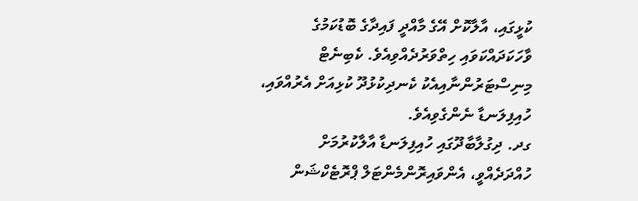ކުޅީގައި، އާލާކޮށް އޭގެ މާއްދީ ފައިދާގެ ބޮޑުކަމުގެ ވާހަކަދައްކަވައި ހިތްވަރުދެއްވިއެވެ. ކެބިނެޓް މިނިސްޓަރުންނާއިއެކު ކެނދިކުޅުދޫ ކުޅިއަށް އެރުއްވައި، ހުއިފިލަނޑާ ނެންގެވިއެވެ.
ގދ. ދިގުލާބާދޫގައި ހުއިފިލަނޑާ އާލާކުރުމަށް ހުއްދަދެއްވީ، އެންވައިރޮންމެންޓަލް ޕްރޮޓެކްޝަން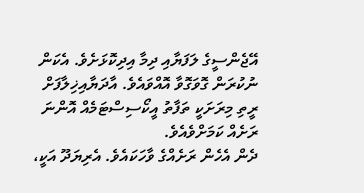އޭޖެންސީގެ ލަފަޔާއި ދިމާ އިދިކޮޅަށެވެ. އެކަން ނުކުރަން ގޮވަގޮވާ އޮއްވައެވެ. އާދަޔާއިޚިލާފަށް ރީތި މިރަށަކީ ތަފާތު އީކޯސިސްޓަމެއް އޮންނަ ރަށެއް ކަމަށްވެއެވެ.
ދެން އެހެން ރަށެއްގެ ވާހަކައެވެ. އެރިޔަދޫ އަކީ،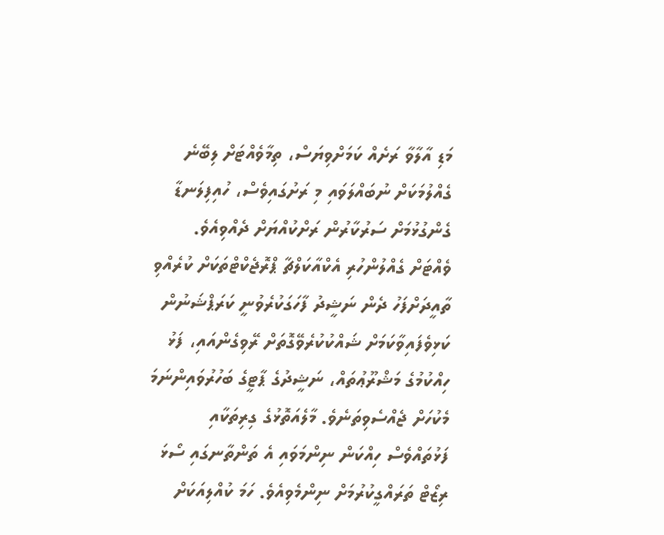މަޑި އާލާވާ ރަށެއް ކަމަށްވިޔަސް، ތިމާވެއްޓަށް ލިބޭނެ ގެއްލުމަކަށް ނުބައްލަވައި މި ރަށުގައިވެސް، ހުއިފިލަނޑާ ގެންގުޅުމަށް ސަރުކާރުން ރަށްކުއްޔަށް ދެއްވިއެވެ.
ވެއްޓަށް ގެއްލުންހުރި އެކްއާކަލްޗާ ޕްރޮޖެކްޓްތަކަށް ކުރެއްވި ތާއީދަށްފަހު ދެން ނަޝީދު ފާހަގަކުރެވުނީ ކަރަޕްޝަނުން ކަޅިވެފައިވާކަމަށް ޝައްކުކުރެވޭގޮތަށް ރޭވިގެންއައި، ފަޅު ހިއްކުމުގެ މަޝްރޫޢުތައް، ނަޝީދުގެ ޕާޓީގެ ބަހުރުވައިންނަމަ މެކުހަށް ޖެއްސެވިތަނެވެ. މާލެއަތޮޅުގެ ގިރިތަކާއި ފަޅުތައްވެސް ހިއްކަން ނިންމަވައި އެ ތަންތާނގައި ސޯޅަ ރިޒޯޓް ތަރައްގީކުރުމަށް ނިންމެވިއެވެ. ހަމަ ކުއްލިއަކަށް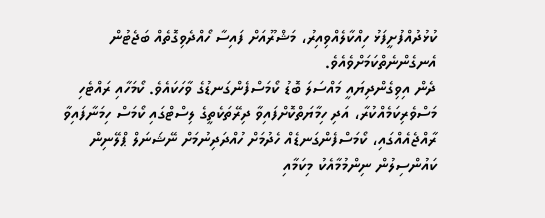ކުޅުދުއްފުށީފަޅު ހިއްކާލެއްވިއިރު، މަޝްރޫއަށް ފައިސާ ހޯއްދެވިގޮތެއް ބަޖެޓުން އެނގެންނެތްކަމަށްވެއެވެ.
ދެން އިވިގެންދިޔައީ މައްސަލަ ބޮޑު ކޯމަސްފެންގަނޑުގެ ވާހަކައެވެ. ކޯމަހާއި ރައްޓެހި މަސްވެރިކަމެއްކުރާ، އަދި ހިމާޔަތްކޮށްފައިވާ ދިރޭތަކެތީގެ ލިސްޓްގައި ކޯމަސް ހިމަނާފައިވާ ރާއްޖެއެއްގައި، ކޯމަސްފެންގަނޑެއް ހެދުމަށް ހުއްދަދިނުމަށް ނޭޝަނަލް ޕްލޭނިން ކައުންސިލުން ނިންމުމާއެކު މިކަމާއި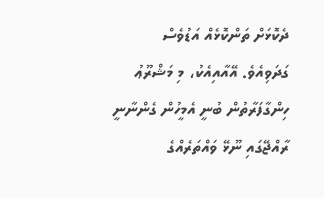ދެކޮޅަށް ތަންކޮޅެއް އަޑުވެސް ގަދަވިއެވެ. އޭއާއިއެކު، މި މަޝްރޫޢު ހިންގާފަރާތުން ބުނީ އެމީހުން ގެންނާނީ ރާއްޖޭގައި ނޫޅޭ ވައްތަރެއްގެ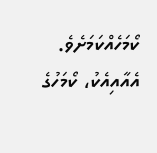ކޯމަހެއްކަމަށެވެ. އެއާއިއެކު، ކޯމަހުގެ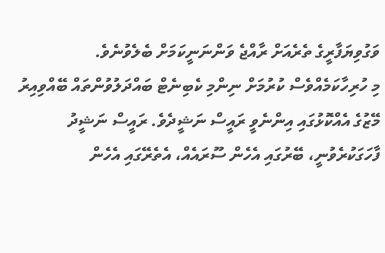ވަގުވިޔަފާރީގެ ތެރެއަށް ރާއްޖެ ވަންނަނީކަމަށް ބެލެވުނެވެ.
މި ހުރިހާކަމެއްވެސް ކުރުމަށް ނިންމި ކެބިނެޓް ބައްދަލުވުންތައް ބޭއްވިއިރު މޭޒުގެ އެއްކޮޅުގައި އިންނެވީ ރައީސް ނަޝީދެވެ. ރައީސް ނަޝީދު ފާހަގަކުރެވުނީ، ބޭރުގައި އެހެން ސޫރައެއް، އެތެރޭގައި އެހެން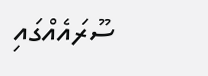ސޫރައެއްގައި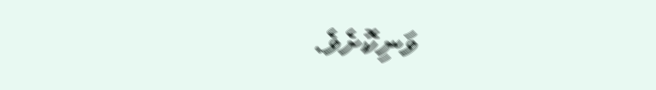ވަނިކޮށެވެ.